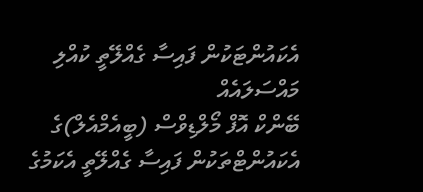އެކައުންޓަކުން ފައިސާ ގެއްލޭތީ ކުއްލި މައްސަލައެއް
ބޭންކް އޮފް މޯލްޑިވްސް (ބީއެމްއެލް)ގެ އެކައުންޓްތަކުން ފައިސާ ގެއްލޭތީ އެކަމުގެ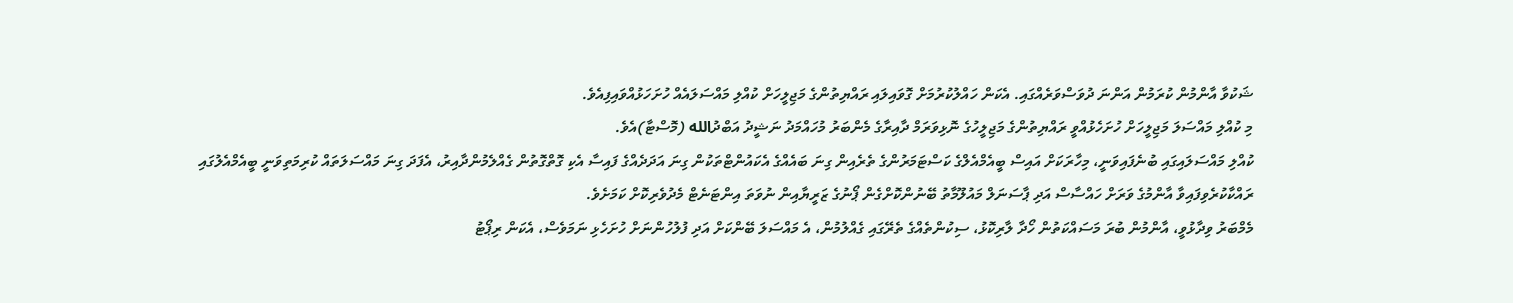ޝަކުވާ އާންމުން ކުރަމުން އަންނަ ދުވަސްވަރެއްގައި. އެކަން ހައްލުކުރުމަށް ގޮވައިލައި ރައްޔިތުންގެ މަޖިލީހަށް ކުއްލި މައްސަލައެއް ހުށަހަޅުއްވައިފިއެވެ.
މި ކުއްލި މައްސަލަ މަޖިލީހަށް ހުށަހެޅުއްވީ ރައްޔިތުންގެ މަޖިލީހުގެ ނޮޅިވަރަމް ދާއިރާގެ މެންބަރު މުހައްމަދު ނަޝީދު އަބްދުالله (މޮސްޓާ)އެވެ.
ކުއްލި މައްސަލައިގައި ބުނެފައިވަނީ، މިހާރަކަށް އައިސް ބީއެމްއެލްގެ ކަސްޓަމަރުންގެ ތެރެއިން ގިނަ ބައެއްގެ އެކައުންޓްތަކުން ގިނަ އަދަދެއްގެ ފައިސާ އެކި ގޮތްގޮތުން ގެއްލެމުންދާއިރު، އެފަދަ ގިނަ މައްސަލަތައް ކުރިމަތިވަނީ ބީއެމްއެލުގައި ރައްކާކުރެވިފައިވާ އާންމުގެ ވަރަށް ހައްސާސް އަދި ޕާސަނަލް މައުލޫމާތު ބޭނުންކޮށްގެން ޕޯނުގެ ޒަރީޔާއިން ނުވަތަ އިންޓަނެޓް މެދުވެރިކޮށް ކަމަށެވެ.
މެމްބަރު ވިދާޅުވީ، އާންމުން ބުރަ މަސައްކަތުން ހޯދާ ލާރިކޮޅު، ސިކުންތެއްގެ ތެރޭގައި ގެއްލުމުން، އެ މައްސަލަ ބޭންކަށް އަދި ފުލުހުންނަށް ހުށަހެޅި ނަމަވެސް، އެކަން ރިޕޯޓު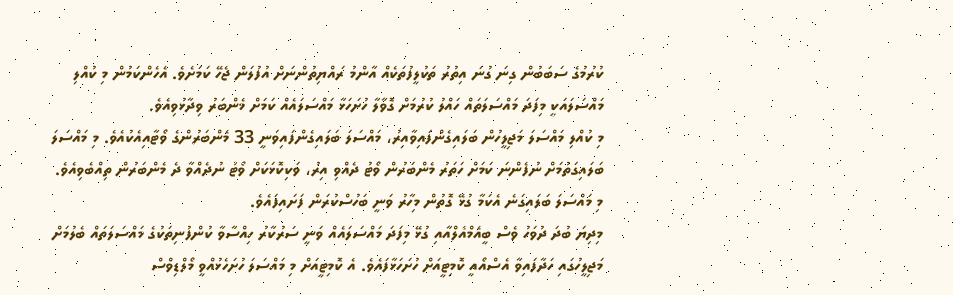ކުރުމުގެ ސަބަބުން ގިނަ ގުނަ އިތުރު ތަކުލީފުތަކެއް އާންމު ރައްޔިތުންނަށް އުފުލަން ޖެހޭ ކަމަށެވެ. އެހެންކަމުން މި ކުއްލި މައްސަލައަކީ މިފަދަ މައްސަލަތައް ހައްލު ކުރުމަށް ގޮވާލާ ހުށަހަޅާ މައްސަލައެއް ކަމަށް މެންބަރު ވިދާޅުވިއެވެ.
މި ކުއްލި މައްސަލަ މަޖިލީހުން ބަލައިގެންފައިވާއިރު، މައްސަލަ ބަލައިގެންފައިވަނީ 33 މެންބަރުންގެ ވޯޓާއިއެކުއެވެ. މި މައްސަލަ ބަލައިގަތުމަށް ނުފެންނަ ކަމަށް ހަތަރު މެންބަރުން ވޯޓު ދެއްވި އިރު، ވަކިކޮޅަކަށް ވޯޓު ނުދެއްވާ ދެ މެންބަރުން ތިއްބެވިއެވެ.
މި މައްސަލަ ބަލައިގަނެ އެކަމާ ގުޅޭ ގޮތުން މިހާރު ވަނީ ބަހުސްކުރަން ފަށައިފައެވެ.
މިދިޔަ ބުދަ ދުވަހު ވެސް ބީއެމްއެލްއާއި ގުޅޭ މިފަދަ މައްސަލައެއް ވަނީ ސަރުކާރު ހިއްސާވާ ކުންފުނިތަކުގެ މައްސަލަތައް ބެލުމަށް މަޖިލީހުގައި ހަދާފައިވާ އެސްއޯއީ ކޮމިޓީއަށް ހުށަހަޅާފައެވެ. އެ ކޮމިޓީއަށް މި މައްސަލަ ހުށަހެޅުއްވީ މޯލްޑިވްސް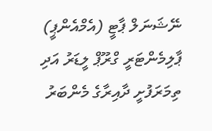ނޭޝަނަލް ޕާޓީ (އެމްއެންޕީ) ޕާލިމެންޓަރީ ގްރޫޕް ލީޑަރު އަދި ތިމަރަފުށީ ދާއިރާގެ މެންބަރު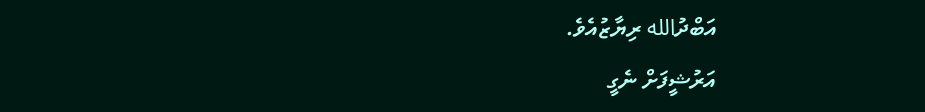އަބްދުالله ރިޔާޒުއެވެ.
އަރުޝީފަށް ނެގީ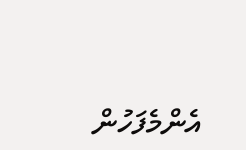އެންމެފަހުން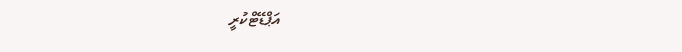އަޕްޑޭޓްކުރީ